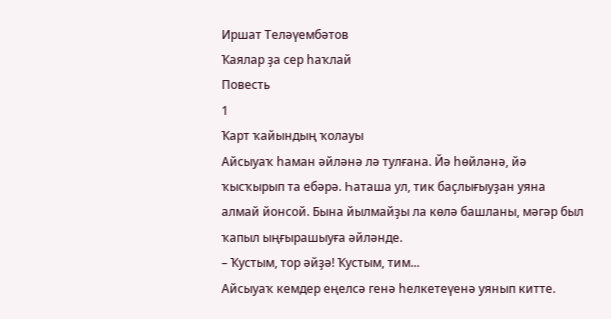Иршат Теләүембәтов
Ҡаялар ҙа сер һаҡлай
Повесть
1
Ҡарт ҡайындың ҡолауы
Айсыуаҡ һаман әйләнә лә тулғана. Йә һөйләнә, йә ҡысҡырып та ебәрә. Һаташа ул, тик баҫлығыуҙан уяна алмай йонсой. Бына йылмайҙы ла көлә башланы, мәгәр был ҡапыл ыңғырашыуға әйләнде.
– Ҡустым, тор әйҙә! Ҡустым, тим...
Айсыуаҡ кемдер еңелсә генә һелкетеүенә уянып китте.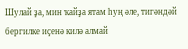Шулай ҙа, мин ҡайҙа ятам һуң әле, тигәндәй бергилке иҫенә килә алмай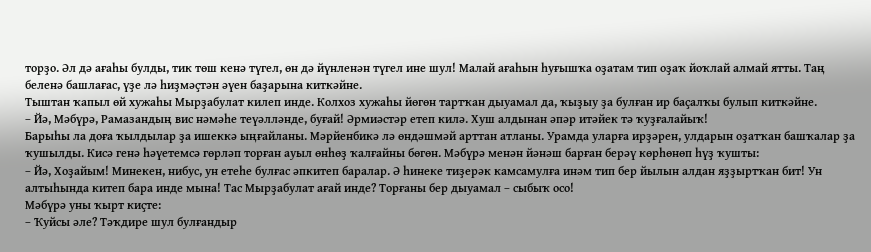торҙо. Әл дә ағаһы булды, тик төш кенә түгел, өн дә йүнленән түгел ине шул! Малай ағаһын һуғышҡа оҙатам тип оҙаҡ йоҡлай алмай ятты. Таң беленә башлағас, үҙе лә һиҙмәҫтән әүен баҙарына киткәйне.
Тыштан ҡапыл өй хужаһы Мырҙабулат килеп инде. Колхоз хужаһы йөгөн тартҡан дыуамал да, ҡыҙыу ҙа булған ир баҫалҡы булып киткәйне.
– Йә, Мәбүрә, Рамазандың вис нәмәһе теүәлләнде, буғай! Әрмиәстәр етеп килә. Хуш алдынан әпәр итәйек тә ҡуҙғалайыҡ!
Барыһы ла доға ҡылдылар ҙа ишеккә ыңғайланы. Мәрйенбикә лә өндәшмәй арттан атланы. Урамда уларға ирҙәрен, улдарын оҙатҡан башҡалар ҙа ҡушылды. Кисә генә һәүетемсә гөрләп торған ауыл өнһөҙ ҡалғайны бөгөн. Мәбүрә менән йәнәш барған берәү көрһөнөп һүҙ ҡушты:
– Йә, Хоҙайым! Минекен, нибус, ун етеһе булғас әпкитеп баралар. Ә һинеке тиҙерәк камсамулға инәм тип бер йылын алдан яҙҙыртҡан бит! Ун алтыһында китеп бара инде мына! Тас Мырҙабулат ағай инде? Торғаны бер дыуамал – сыбыҡ осо!
Мәбүрә уны ҡырт киҫте:
– Ҡуйсы әле? Тәҡдире шул булғандыр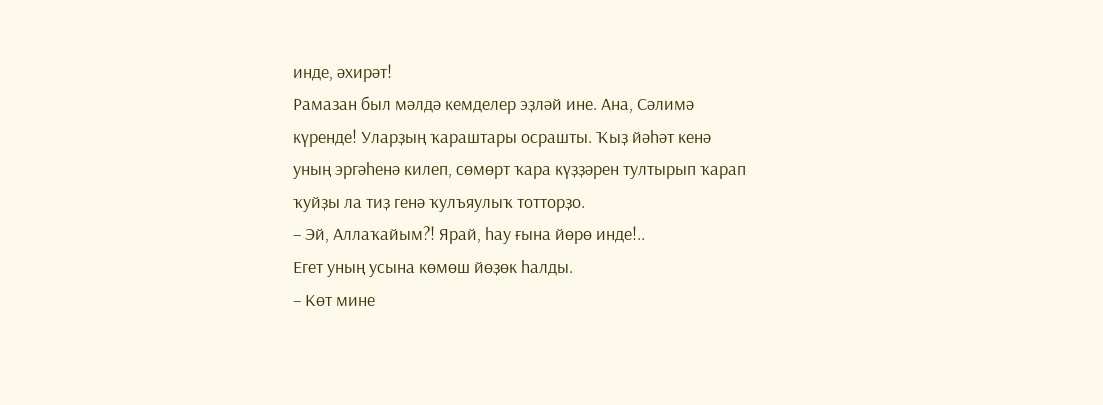инде, әхирәт!
Рамазан был мәлдә кемделер эҙләй ине. Ана, Сәлимә күренде! Уларҙың ҡараштары осрашты. Ҡыҙ йәһәт кенә уның эргәһенә килеп, сөмөрт ҡара күҙҙәрен тултырып ҡарап ҡуйҙы ла тиҙ генә ҡулъяулыҡ тотторҙо.
– Эй, Аллаҡайым?! Ярай, һау ғына йөрө инде!..
Егет уның усына көмөш йөҙөк һалды.
– Көт мине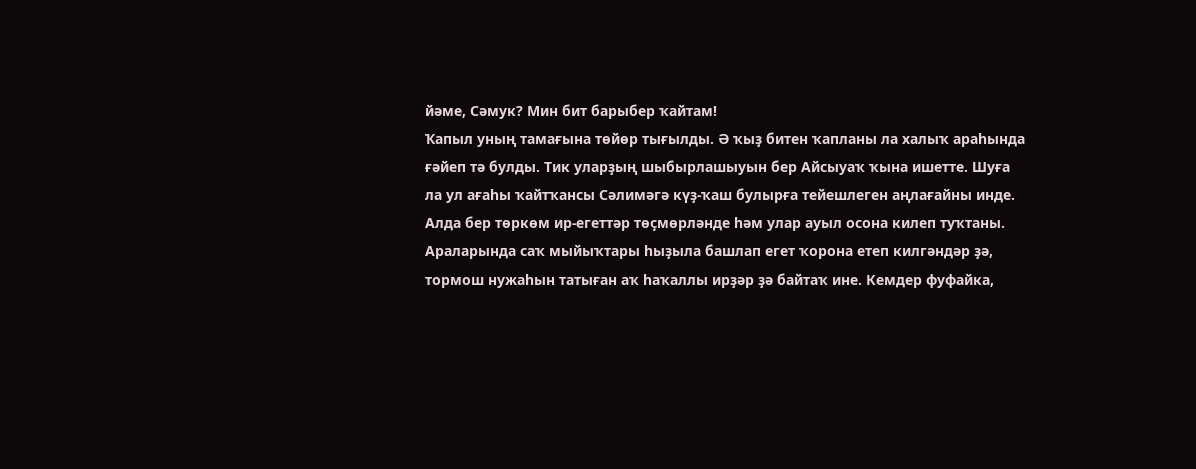йәме, Сәмук? Мин бит барыбер ҡайтам!
Ҡапыл уның тамағына төйөр тығылды. Ә ҡыҙ битен ҡапланы ла халыҡ араһында ғәйеп тә булды. Тик уларҙың шыбырлашыуын бер Айсыуаҡ ҡына ишетте. Шуға ла ул ағаһы ҡайтҡансы Сәлимәгә күҙ-ҡаш булырға тейешлеген аңлағайны инде.
Алда бер төркөм ир-егеттәр төҫмөрләнде һәм улар ауыл осона килеп туҡтаны. Араларында саҡ мыйыҡтары һыҙыла башлап егет ҡорона етеп килгәндәр ҙә, тормош нужаһын татыған аҡ һаҡаллы ирҙәр ҙә байтаҡ ине. Кемдер фуфайка,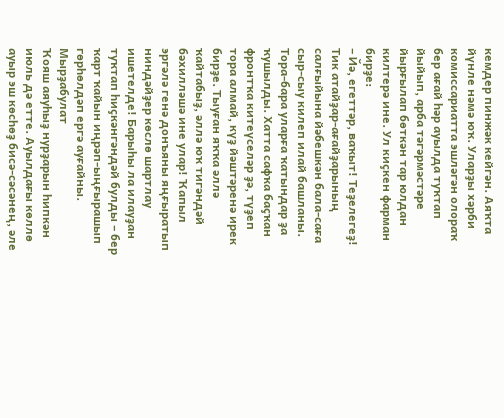кемдер пинжәк кейгән. Аяҡта йүнле нәмә юҡ. Уларҙы хәрби комиссариатта эшләгән олораҡ бер ағай һәр ауылда туҡтап йыйып, арба тәгәрмәстәре йырғылап бөткән тар юлдан килтерә ине. Ул киҫкен фарман бирҙе:
– Йә, егеттәр, ваҡыт! Теҙелегеҙ!
Тик атайҙар-ағайҙарының салғыйына йәбешкән бала-саға сыр-сыу килеп илай башланы. Тора-бара уларға ҡатындар ҙа ҡушылды. Хатта сафҡа баҫҡан фронтҡа китеүселәр ҙә, түҙеп тора алмай, күҙ йәштәренә ирек бирҙе. Тыуған яҡҡа әллә ҡайтабыҙ, әллә юҡ тигәндәй бәхилләшә ине улар! Ҡапыл эргәлә генә донъяны яңғыратып ниндәйҙер көслө шартлау ишетелде! Барыһы ла илауҙан туҡтап һиҫкәнгәндәй булды – бер ҡарт ҡайын иңрәп-ыңғырашып гөрһөлдәп ергә ауғайны.
Мырҙабулат
Ҡояш аяуһыҙ нурҙарын һипкән июль дә етте. Ауылдағы көллө ауыр эш көсһөҙ бисә-сәсәнең, әле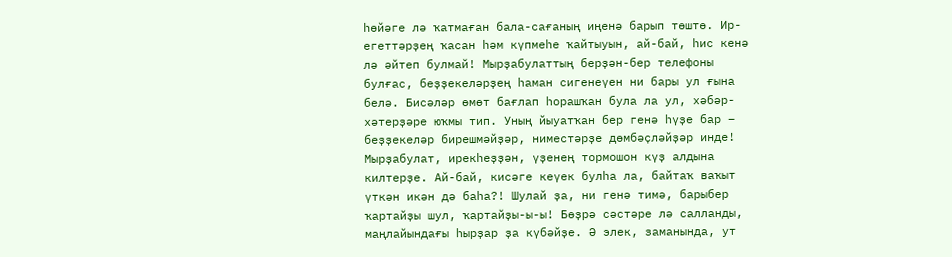һөйәге лә ҡатмаған бала-сағаның иңенә барып төштө. Ир-егеттәрҙең ҡасан һәм күпмеһе ҡайтыуын, ай-бай, һис кенә лә әйтеп булмай! Мырҙабулаттың берҙән-бер телефоны булғас, беҙҙекеләрҙең һаман сигенеүен ни бары ул ғына белә. Бисәләр өмөт бағлап һорашҡан була ла ул, хәбәр-хәтерҙәре юҡмы тип. Уның йыуатҡан бер генә һүҙе бар – беҙҙекеләр бирешмәйҙәр, ниместәрҙе дөмбәҫләйҙәр инде!
Мырҙабулат, ирекһеҙҙән, үҙенең тормошон күҙ алдына килтерҙе. Ай-бай, кисәге кеүек булһа ла, байтаҡ ваҡыт үткән икән дә баһа?! Шулай ҙа, ни генә тимә, барыбер ҡартайҙы шул, ҡартайҙы-ы-ы! Бөҙрә сәстәре лә салланды, маңлайындағы һырҙар ҙа күбәйҙе. Ә элек, заманында, ут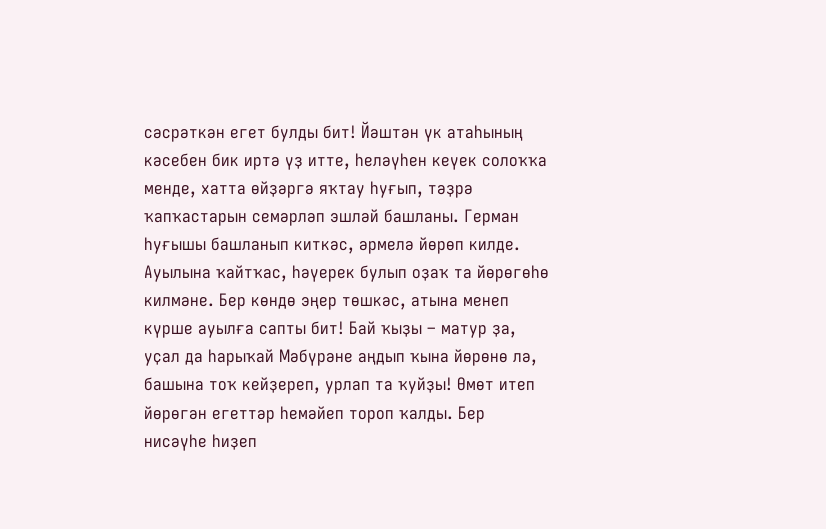сәсрәткән егет булды бит! Йәштән үк атаһының кәсебен бик иртә үҙ итте, һеләүһен кеүек солоҡҡа менде, хатта өйҙәргә яҡтау һуғып, тәҙрә ҡапҡастарын семәрләп эшләй башланы. Герман һуғышы башланып киткәс, әрмелә йөрөп килде.
Ауылына ҡайтҡас, һәүерек булып оҙаҡ та йөрөгөһө килмәне. Бер көндө эңер төшкәс, атына менеп күрше ауылға сапты бит! Бай ҡыҙы – матур ҙа, уҫал да һарыҡай Мәбүрәне аңдып ҡына йөрөнө лә, башына тоҡ кейҙереп, урлап та ҡуйҙы! Өмөт итеп йөрөгән егеттәр һемәйеп тороп ҡалды. Бер нисәүһе һиҙеп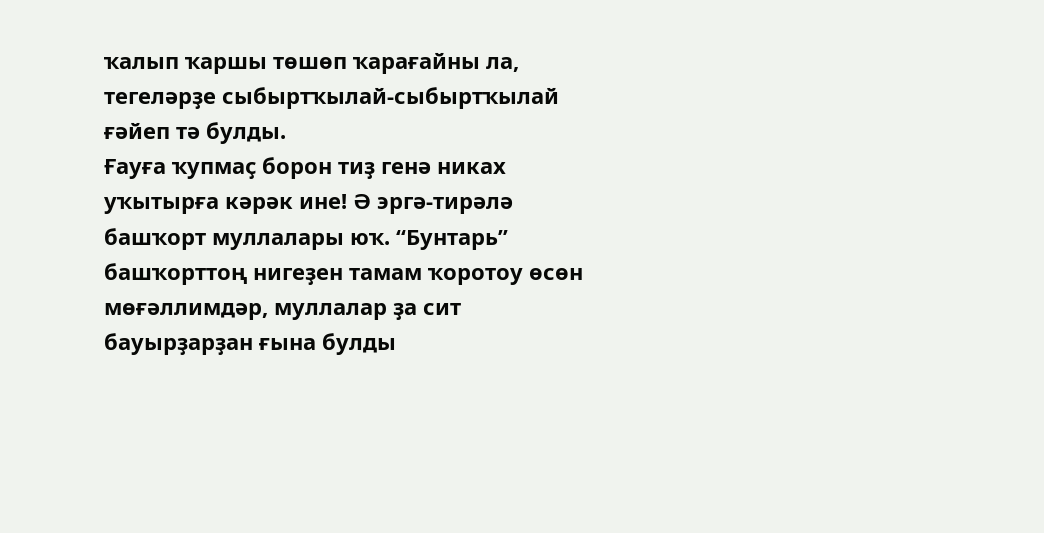ҡалып ҡаршы төшөп ҡарағайны ла, тегеләрҙе сыбыртҡылай-сыбыртҡылай ғәйеп тә булды.
Ғауға ҡупмаҫ борон тиҙ генә никах уҡытырға кәрәк ине! Ә эргә-тирәлә башҡорт муллалары юҡ. “Бунтарь” башҡорттоң нигеҙен тамам ҡоротоу өсөн мөғәллимдәр, муллалар ҙа сит бауырҙарҙан ғына булды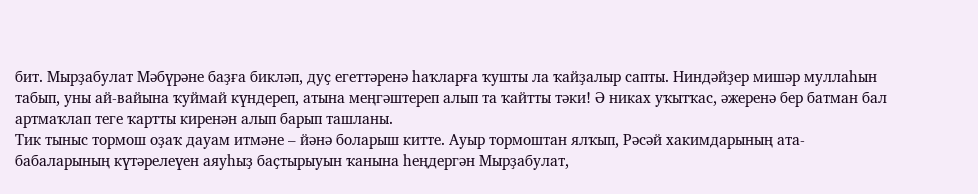бит. Мырҙабулат Мәбүрәне баҙға бикләп, дуҫ егеттәренә һаҡларға ҡушты ла ҡайҙалыр сапты. Ниндәйҙер мишәр муллаһын табып, уны ай-вайына ҡуймай күндереп, атына меңгәштереп алып та ҡайтты тәки! Ә никах уҡытҡас, әжеренә бер батман бал артмаҡлап теге ҡартты киренән алып барып ташланы.
Тик тыныс тормош оҙаҡ дауам итмәне – йәнә боларыш китте. Ауыр тормоштан ялҡып, Рәсәй хакимдарының ата-бабаларының күтәрелеүен аяуһыҙ баҫтырыуын ҡанына һеңдергән Мырҙабулат,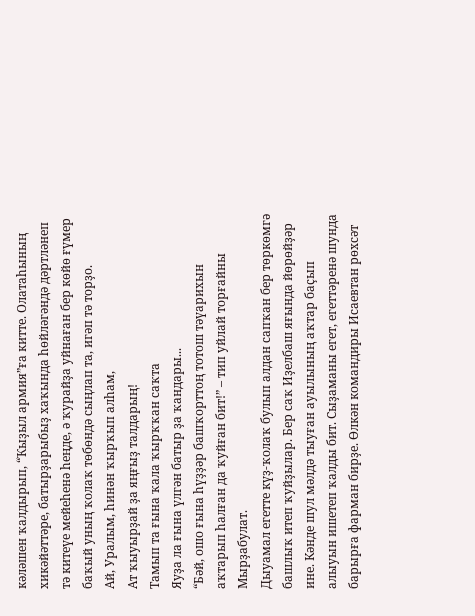кәләшен ҡалдырып, “Ҡыҙыл армия”ға китте. Олатаһының хикәйәттәре, батырҙарыбыҙ хаҡында һөйләгәндә дәртләнеп тә китеүе мейеһенә һеңде, ә ҡурайҙа уйнаған бер көйө ғүмер баҡый уның ҡолаҡ төбөндә сыңлап та, игәп тә торҙо.
Ай, Уралым, һинән ҡырҡып алһам,
Ат ҡыуырҙай ҙа яңғыҙ талдарың!
Тамып та ғына ҡала ҡырҡҡан саҡта
Яуҙа ла ғына үлгән батыр ҙа ҡандары...
“Бәй, ошо ғына һүҙҙәр башҡорттоң тотош тәүарихын аҡтарып һалған да ҡуйған бит!” – тип уйлай торғайны Мырҙабулат.
Дыуамал егетте күҙ-ҡолаҡ булып алдан сапҡан бер төркөмгә башлыҡ итеп ҡуйҙылар. Бер саҡ Иҙелбаш яғында йөрөйҙәр ине. Кәнде шул мәлдә тыуған ауылының аҡтар баҫып алыуын ишетеп ҡалды бит. Сыҙаманы егет, егеттәренә шунда барырға фарман бирҙе. Өлкән командиры Исаевтан рөхсәт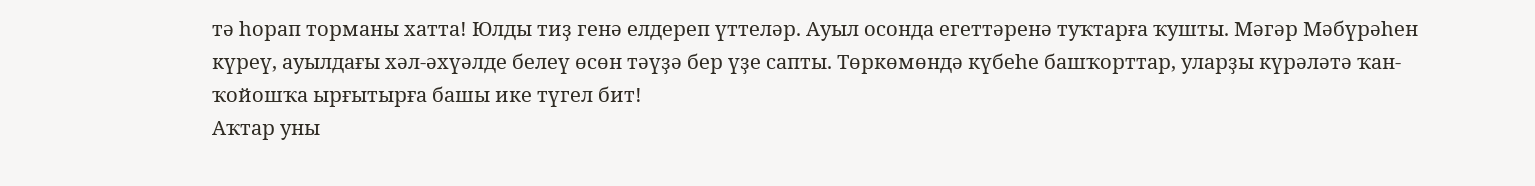тә һорап торманы хатта! Юлды тиҙ генә елдереп үттеләр. Ауыл осонда егеттәренә туҡтарға ҡушты. Мәгәр Мәбүрәһен күреү, ауылдағы хәл-әхүәлде белеү өсөн тәүҙә бер үҙе сапты. Төркөмөндә күбеһе башҡорттар, уларҙы күрәләтә ҡан-ҡойошҡа ырғытырға башы ике түгел бит!
Аҡтар уны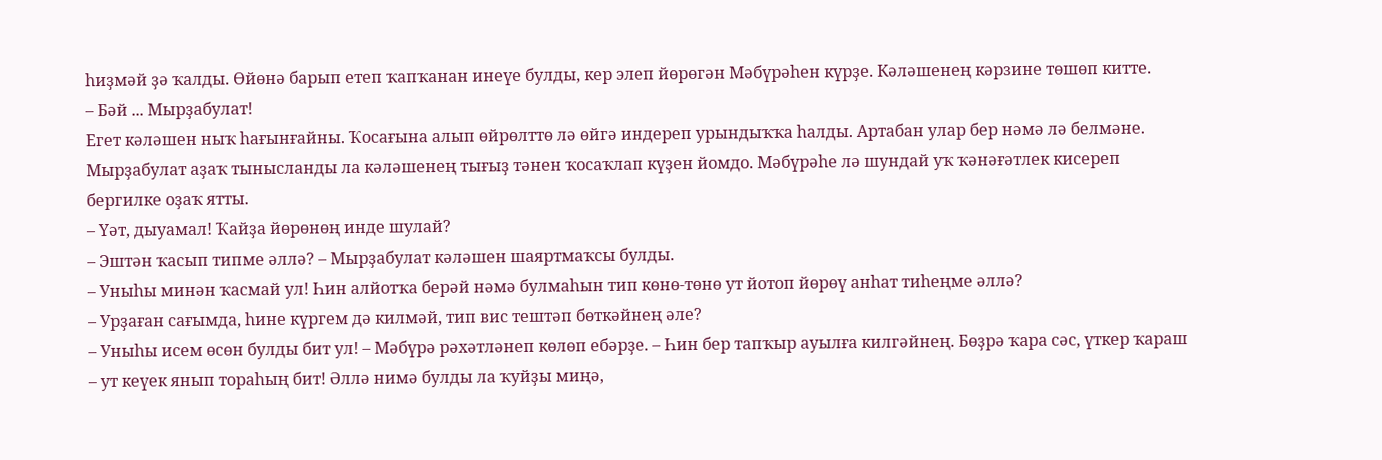һиҙмәй ҙә ҡалды. Өйөнә барып етеп ҡапҡанан инеүе булды, кер элеп йөрөгән Мәбүрәһен күрҙе. Кәләшенең кәрзине төшөп китте.
– Бәй ... Мырҙабулат!
Егет кәләшен ныҡ һағынғайны. Ҡосағына алып өйрөлттө лә өйгә индереп урындыҡҡа һалды. Артабан улар бер нәмә лә белмәне. Мырҙабулат аҙаҡ тынысланды ла кәләшенең тығыҙ тәнен ҡосаҡлап күҙен йомдо. Мәбүрәһе лә шундай уҡ ҡәнәғәтлек кисереп бергилке оҙаҡ ятты.
– Үәт, дыуамал! Ҡайҙа йөрөнөң инде шулай?
– Эштән ҡасып типме әллә? – Мырҙабулат кәләшен шаяртмаҡсы булды.
– Уныһы минән ҡасмай ул! Һин алйотҡа берәй нәмә булмаһын тип көнө-төнө ут йотоп йөрөү анһат тиһеңме әллә?
– Урҙаған сағымда, һине күргем дә килмәй, тип вис тештәп бөткәйнең әле?
– Уныһы исем өсөн булды бит ул! – Мәбүрә рәхәтләнеп көлөп ебәрҙе. – Һин бер тапҡыр ауылға килгәйнең. Бөҙрә ҡара сәс, үткер ҡараш – ут кеүек янып тораһың бит! Әллә нимә булды ла ҡуйҙы миңә,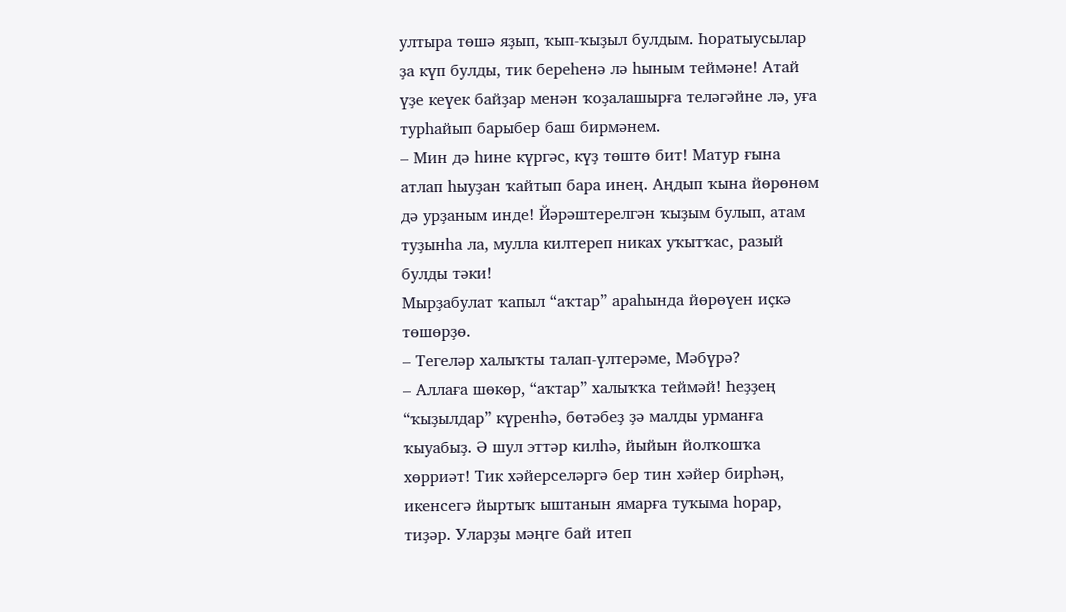ултыра төшә яҙып, ҡып-ҡыҙыл булдым. Һоратыусылар ҙа күп булды, тик береһенә лә һыным теймәне! Атай үҙе кеүек байҙар менән ҡоҙалашырға теләгәйне лә, уға турһайып барыбер баш бирмәнем.
– Мин дә һине күргәс, күҙ төштө бит! Матур ғына атлап һыуҙан ҡайтып бара инең. Аңдып ҡына йөрөнөм дә урҙаным инде! Йәрәштерелгән ҡыҙым булып, атам туҙынһа ла, мулла килтереп никах уҡытҡас, разый булды тәки!
Мырҙабулат ҡапыл “аҡтар” араһында йөрөүен иҫкә төшөрҙө.
– Тегеләр халыҡты талап-үлтерәме, Мәбүрә?
– Аллаға шөкөр, “аҡтар” халыҡҡа теймәй! Һеҙҙең “ҡыҙылдар” күренһә, бөтәбеҙ ҙә малды урманға ҡыуабыҙ. Ә шул эттәр килһә, йыйын йолҡошҡа хөрриәт! Тик хәйерселәргә бер тин хәйер бирһәң, икенсегә йыртыҡ ыштанын ямарға туҡыма һорар, тиҙәр. Уларҙы мәңге бай итеп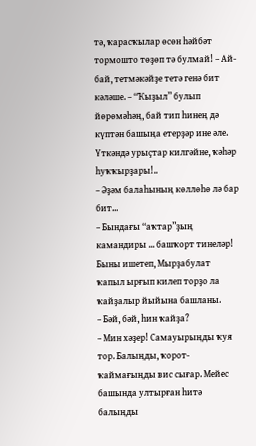тә, ҡарасҡылар өсөн һәйбәт тормошто төҙөп тә булмай! – Ай-бай, тетмәкәйҙе тетә генә бит кәләше. – “Ҡыҙыл” булып йөрөмәһәң, бай тип һинең дә күптән башыңа етерҙәр ине әле. Үткәндә урыҫтар килгәйне, ҡәһәр һуҡҡырҙары!..
– Әҙәм балаһының көллөһө лә бар бит...
– Бындағы “аҡтар”ҙың камандиры ... башҡорт тинеләр!
Быны ишетеп, Мырҙабулат ҡапыл ырғып килеп торҙо ла ҡайҙалыр йыйына башланы.
– Бәй, бәй, һин ҡайҙа?
– Мин хәҙер! Самауырыңды ҡуя тор. Балыңды, ҡорот-ҡаймағыңды вис сығар. Мейес башында ултырған һитә балыңды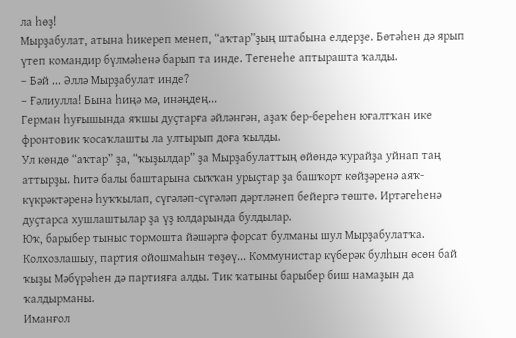ла һөҙ!
Мырҙабулат, атына һикереп менеп, “аҡтар”ҙың штабына елдерҙе. Бөтәһен дә ярып үтеп командир бүлмәһенә барып та инде. Тегенеһе аптырашта ҡалды.
– Бәй ... Әллә Мырҙабулат инде?
– Ғәлиулла! Бына һиңә мә, инәңдең...
Герман һуғышында яҡшы дуҫтарға әйләнгән, аҙаҡ бер-береһен юғалтҡан ике фронтовик ҡосаҡлашты ла ултырып доға ҡылды.
Ул көндө “аҡтар” ҙа, “ҡыҙылдар” ҙа Мырҙабулаттың өйөндә ҡурайҙа уйнап таң аттырҙы. Һитә балы баштарына сыҡҡан урыҫтар ҙа башҡорт көйҙәренә аяҡ-күкрәктәренә һуҡҡылап, сүгәләп-сүгәләп дәртләнеп бейергә төштө. Иртәгеһенә дуҫтарса хушлаштылар ҙа үҙ юлдарында булдылар.
Юҡ, барыбер тыныс тормошта йәшәргә форсат булманы шул Мырҙабулатҡа. Колхозлашыу, партия ойошмаһын төҙөү... Коммунистар күберәк булһын өсөн бай ҡыҙы Мәбүрәһен дә партияға алды. Тик ҡатыны барыбер биш намаҙын да ҡалдырманы.
Иманғол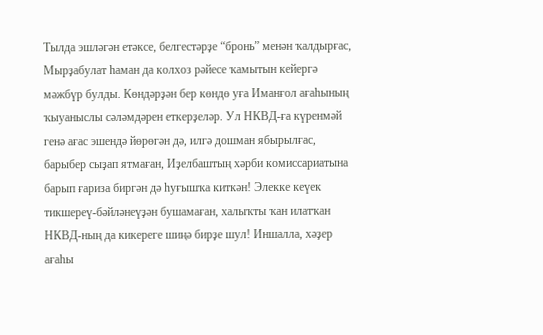Тылда эшләгән етәксе, белгестәрҙе “бронь” менән ҡалдырғас, Мырҙабулат һаман да колхоз рәйесе ҡамытын кейергә мәжбүр булды. Көндәрҙән бер көндө уға Иманғол ағаһының ҡыуаныслы сәләмдәрен еткерҙеләр. Ул НКВД-ға күренмәй генә ағас эшендә йөрөгән дә, илгә дошман ябырылғас, барыбер сыҙап ятмаған, Иҙелбаштың хәрби комиссариатына барып ғариза биргән дә һуғышҡа киткән! Элекке кеүек тикшереү-бәйләнеүҙән бушамаған, халыҡты ҡан илатҡан НКВД-ның да кикереге шиңә бирҙе шул! Иншалла, хәҙер ағаһы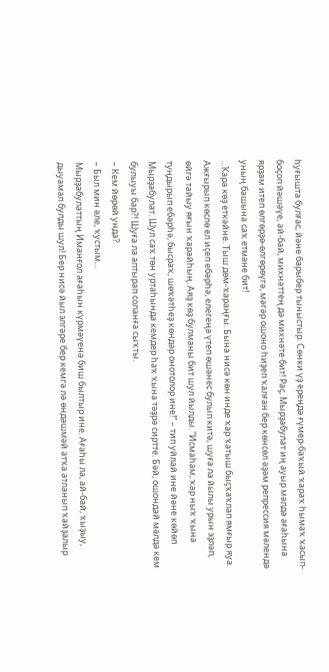һуғышта булғас, йәне барыбер тыныстыр. Сөнки үҙ ереңдә ғүмер-баҡый ҡараҡ һымаҡ ҡасып-боҫоп йәшәүе, ай-бай, михнәттең дә михнәте бит! Раҫ, Мырҙабулат иң ауыр мәлдә ағаһына ярҙам итеп өлгөрҙө-өлгөрөүгә, мәгәр ошоно һиҙеп ҡалған бер көнсөл әҙәм репрессия мәлендә уның башына саҡ етмәне бит!
...Ҡара көҙ еткәйне. Тыш дөм-ҡараңғы. Бына нисә көн инде ҡар ҡатыш быҫҡаҡлап ямғыр яуа. Ажғырып көслө ел иҫеп ебәрһә, елегеңә үтеп өшәнес булып китә, шуға ла йылы урын эҙләп, өйгә тайыу яғын ҡарайһың. Аяҙ көҙ булманы бит шул йылды. “Исмаһам, ҡар ныҡ ҡына туңдырып ебәрһә, бысраҡ, шөҡәтһеҙ көндәр онотолор ине!” – тип уйлай ине йәне көйөп Мырҙабулат. Шул саҡ төн уртаһында кемдер һаҡ ҡына тәҙрә сиртте. Бәй, ошондай мәлдә кем булыуы бар?! Шуға ла аптырап соланға сыҡты.
– Кем йөрөй унда?
– Был мин әле, ҡустым...
Мырҙабулаттың Иманғол ағаһын күрмәүенә биш былтыр ине. Ағаһы ла, ай-бай, ҡыҙыу, дыуамал булды шул! Бер нисә йыл элгәре бер кемгә лә өндәшмәй атҡа атланып ҡайҙалыр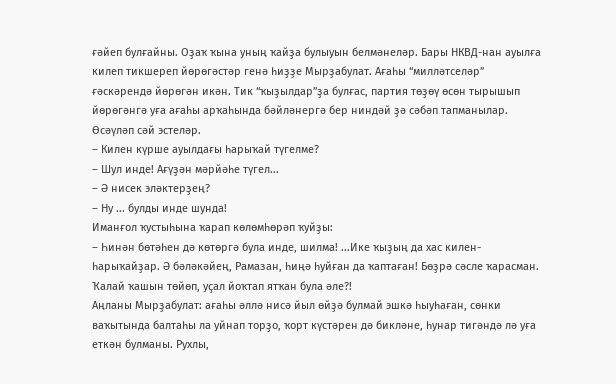ғәйеп булғайны. Оҙаҡ ҡына уның ҡайҙа булыуын белмәнеләр. Бары НКВД-нан ауылға килеп тикшереп йөрөгәстәр генә һиҙҙе Мырҙабулат. Ағаһы “милләтселәр” ғәскәрендә йөрөгән икән. Тик “ҡыҙылдар”ҙа булғас, партия төҙөү өсөн тырышып йөрөгәнгә уға ағаһы арҡаһында бәйләнергә бер ниндәй ҙә сәбәп тапманылар. Өсәүләп сәй эстеләр.
– Килен күрше ауылдағы һарыҡай түгелме?
– Шул инде! Ағүҙән мәрйәһе түгел...
– Ә нисек эләктерҙең?
– Ну ... булды инде шунда!
Иманғол ҡустыһына ҡарап көлөмһөрәп ҡуйҙы:
– Һинән бөтәһен дә көтөргә була инде, шилма! ...Ике ҡыҙың да хас килен-һарыҡайҙар. Ә бәләкәйең, Рамазан, һиңә һуйған да ҡаптаған! Бөҙрә сәсле ҡарасман. Ҡалай ҡашын төйөп, уҫал йоҡтап ятҡан була әле?!
Аңланы Мырҙабулат: ағаһы әллә нисә йыл өйҙә булмай эшкә һыуһаған, сөнки ваҡытында балтаһы ла уйнап торҙо, ҡорт күстәрен дә бикләне, һунар тигәндә лә уға еткән булманы. Рухлы,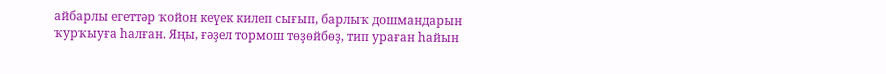айбарлы егеттәр ҡойон кеүек килеп сығып, барлыҡ дошмандарын ҡурҡыуға һалған. Яңы, ғәҙел тормош төҙөйбөҙ, тип ураған һайын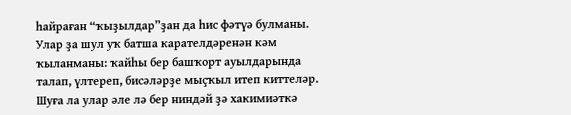һайраған “ҡыҙылдар”ҙан да һис фәтүә булманы. Улар ҙа шул уҡ батша карателдәренән кәм ҡыланманы: ҡайһы бер башҡорт ауылдарында талап, үлтереп, бисәләрҙе мыҫҡыл итеп киттеләр. Шуға ла улар әле лә бер ниндәй ҙә хакимиәткә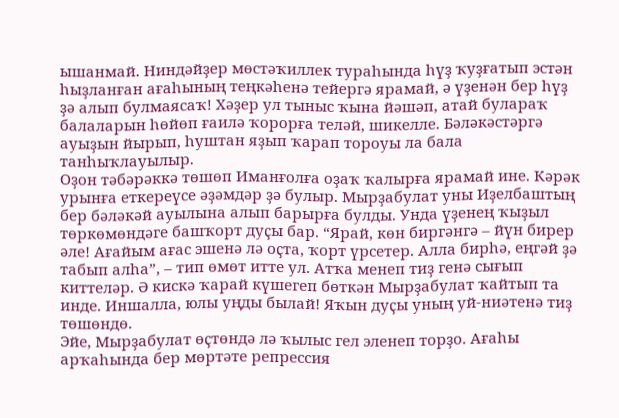ышанмай. Ниндәйҙер мөстәҡиллек тураһында һүҙ ҡуҙғатып эстән һыҙланған ағаһының теңкәһенә тейергә ярамай, ә үҙенән бер һүҙ ҙә алып булмаясаҡ! Хәҙер ул тыныс ҡына йәшәп, атай булараҡ балаларын һөйөп ғаилә ҡорорға теләй, шикелле. Бәләкәстәргә ауыҙын йырып, һуштан яҙып ҡарап тороуы ла бала танһыҡлауылыр.
Оҙон тәбәрәккә төшөп Иманғолға оҙаҡ ҡалырға ярамай ине. Кәрәк урынға еткереүсе әҙәмдәр ҙә булыр. Мырҙабулат уны Иҙелбаштың бер бәләкәй ауылына алып барырға булды. Унда үҙенең ҡыҙыл төркөмөндәге башҡорт дуҫы бар. “Ярай, көн биргәнгә – йүн бирер әле! Ағайым ағас эшенә лә оҫта, ҡорт үрсетер. Алла бирһә, еңгәй ҙә табып алһа”, – тип өмөт итте ул. Атҡа менеп тиҙ генә сығып киттеләр. Ә кискә ҡарай күшегеп бөткән Мырҙабулат ҡайтып та инде. Иншалла, юлы уңды былай! Яҡын дуҫы уның уй-ниәтенә тиҙ төшөндө.
Эйе, Мырҙабулат өҫтөндә лә ҡылыс гел эленеп торҙо. Ағаһы арҡаһында бер мөртәте репрессия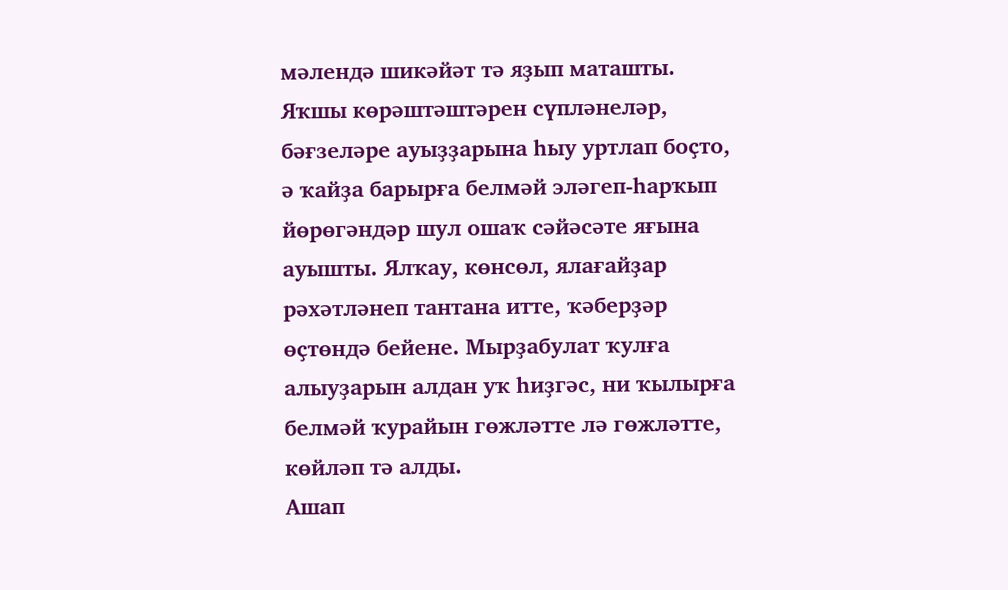мәлендә шикәйәт тә яҙып маташты. Яҡшы көрәштәштәрен сүпләнеләр, бәғзеләре ауыҙҙарына һыу уртлап боҫто, ә ҡайҙа барырға белмәй эләгеп-һарҡып йөрөгәндәр шул ошаҡ сәйәсәте яғына ауышты. Ялҡау, көнсөл, ялағайҙар рәхәтләнеп тантана итте, ҡәберҙәр өҫтөндә бейене. Мырҙабулат ҡулға алыуҙарын алдан уҡ һиҙгәс, ни ҡылырға белмәй ҡурайын гөжләтте лә гөжләтте, көйләп тә алды.
Ашап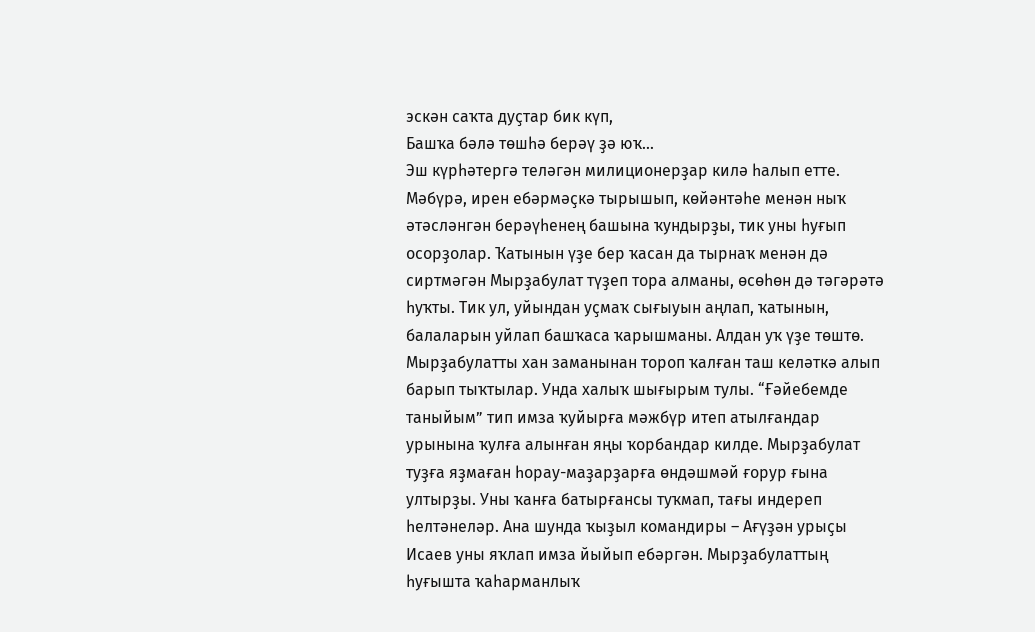эскән саҡта дуҫтар бик күп,
Башҡа бәлә төшһә берәү ҙә юҡ...
Эш күрһәтергә теләгән милиционерҙар килә һалып етте. Мәбүрә, ирен ебәрмәҫкә тырышып, көйәнтәһе менән ныҡ әтәсләнгән берәүһенең башына ҡундырҙы, тик уны һуғып осорҙолар. Ҡатынын үҙе бер ҡасан да тырнаҡ менән дә сиртмәгән Мырҙабулат түҙеп тора алманы, өсөһөн дә тәгәрәтә һуҡты. Тик ул, уйындан уҫмаҡ сығыуын аңлап, ҡатынын, балаларын уйлап башҡаса ҡарышманы. Алдан уҡ үҙе төштө.
Мырҙабулатты хан заманынан тороп ҡалған таш келәткә алып барып тыҡтылар. Унда халыҡ шығырым тулы. “Ғәйебемде таныйым” тип имза ҡуйырға мәжбүр итеп атылғандар урынына ҡулға алынған яңы ҡорбандар килде. Мырҙабулат туҙға яҙмаған һорау-маҙарҙарға өндәшмәй ғорур ғына ултырҙы. Уны ҡанға батырғансы туҡмап, тағы индереп һелтәнеләр. Ана шунда ҡыҙыл командиры – Ағүҙән урыҫы Исаев уны яҡлап имза йыйып ебәргән. Мырҙабулаттың һуғышта ҡаһарманлыҡ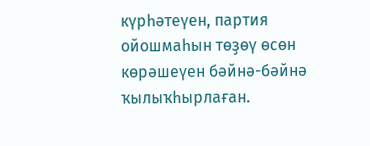күрһәтеүен, партия ойошмаһын төҙөү өсөн көрәшеүен бәйнә-бәйнә ҡылыҡһырлаған.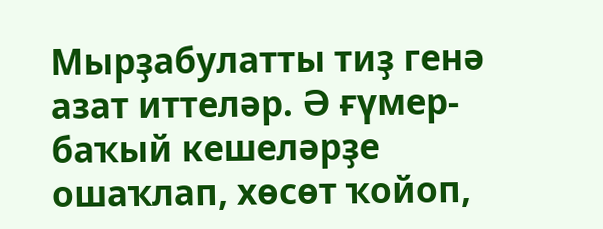Мырҙабулатты тиҙ генә азат иттеләр. Ә ғүмер-баҡый кешеләрҙе ошаҡлап, хөсөт ҡойоп,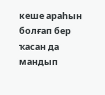кеше араһын болғап бер ҡасан да мандып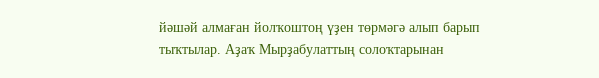йәшәй алмаған йолҡоштоң үҙен төрмәгә алып барып тыҡтылар. Аҙаҡ Мырҙабулаттың солоҡтарынан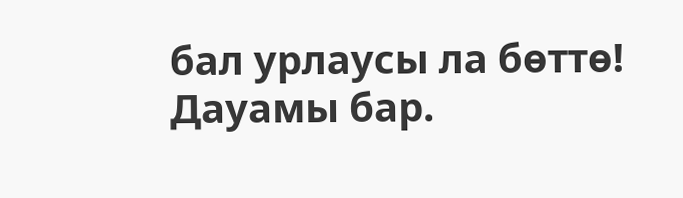бал урлаусы ла бөттө!
Дауамы бар.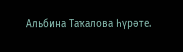Альбина Таҡалова һүрәте.